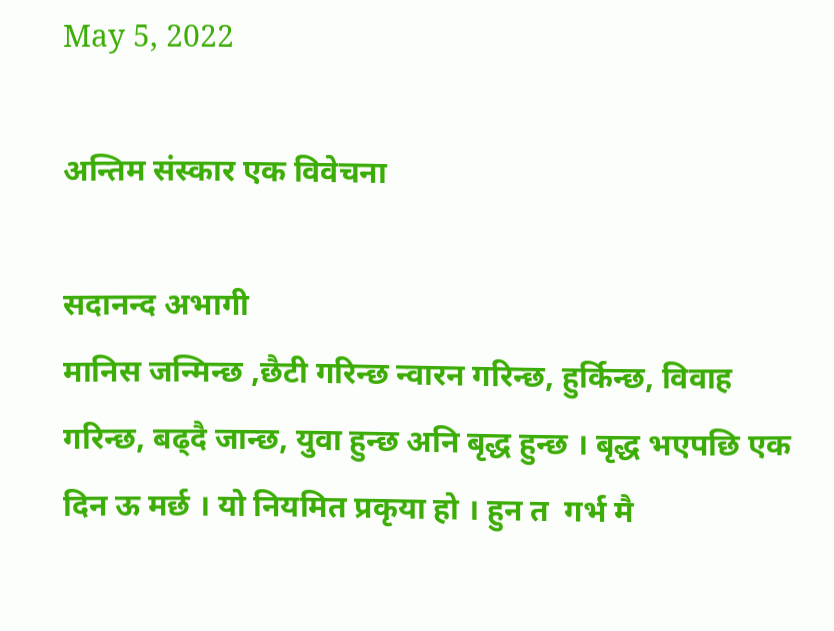May 5, 2022

अन्तिम संस्कार एक विवेचना

सदानन्द अभागी
मानिस जन्मिन्छ ,छैटी गरिन्छ न्वारन गरिन्छ, हुर्किन्छ, विवाह गरिन्छ, बढ्दै जान्छ, युवा हुन्छ अनि बृद्ध हुन्छ । बृद्ध भएपछि एक दिन ऊ मर्छ । यो नियमित प्रकृया हो । हुन त  गर्भ मै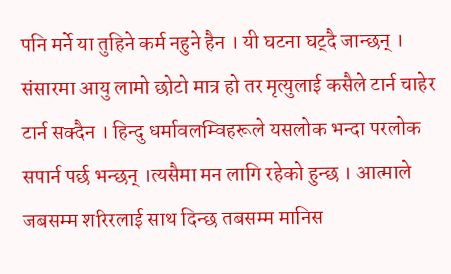पनि मर्ने या तुहिने कर्म नहुने हैन । यी घटना घट्दै जान्छन् । संसारमा आयु लामो छोटो मात्र हो तर मृत्युलाई कसैले टार्न चाहेर टार्न सक्दैन । हिन्दु धर्मावलम्विहरूले यसलोक भन्दा परलोक सपार्न पर्छ भन्छन् ।त्यसैमा मन लागि रहेको हुन्छ । आत्माले जबसम्म शरिरलाई साथ दिन्छ तबसम्म मानिस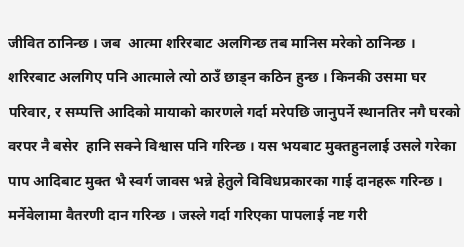जीवित ठानिन्छ । जब  आत्मा शरिरबाट अलगिन्छ तब मानिस मरेको ठानिन्छ । शरिरबाट अलगिए पनि आत्माले त्यो ठाउँ छाड्न कठिन हुन्छ । किनकी उसमा घर परिवार, र सम्पत्ति आदिको मायाको कारणले गर्दा मरेपछि जानुपर्ने स्थानतिर नगै घरको वरपर नै बसेर  हानि सक्ने विश्वास पनि गरिन्छ । यस भयबाट मुक्तहुनलाई उसले गरेका पाप आदिबाट मुक्त भै स्वर्ग जावस भन्ने हेतुले विविधप्रकारका गाई दानहरू गरिन्छ । मर्नेवेलामा वैतरणी दान गरिन्छ । जस्ले गर्दा गरिएका पापलाई नष्ट गरी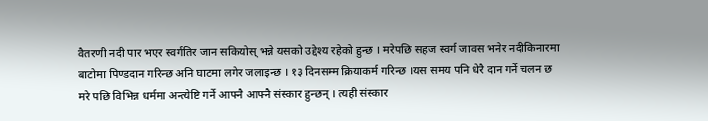वैतरणी नदी पार भएर स्वर्गतिर जान सकियोस् भन्ने यसको उद्देश्य रहेको हुन्छ । मरेपछि सहज स्वर्ग जावस भनेर नदीकिनारमा बाटोमा पिण्डदान गरिन्छ अनि घाटमा लगेर जलाइन्छ । १३ दिनसम्म क्रियाकर्म गरिन्छ ।यस समय पनि धेरै दान गर्ने चलन छ
मरे पछि विभिन्न धर्ममा अन्त्येष्टि गर्ने आफ्नै आफ्नै संस्कार हुन्छन् । त्यही संस्कार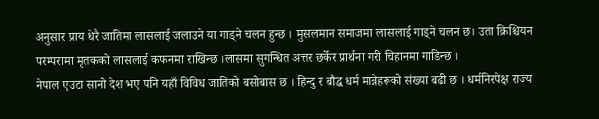अनुसार प्राय धेरै जातिमा लासलाई जलाउने या गाड्ने चलन हुन्छ । मुसलमान समाजमा लासलाई गाड्ने चलन छ। उता क्रिश्चियन परम्परामा मृतकको लासलाई कफनमा राखिन्छ ।लासमा सुगन्धित अत्तर छर्केर प्रार्थना गरी चिहानमा गाडिन्छ ।
नेपाल एउटा सानो देश भए पनि यहाँ विविध जातिको बसोबास छ । हिन्दु र बौद्ध धर्म मान्नेहरूको संख्या बढी छ । धर्मनिरपेक्ष राज्य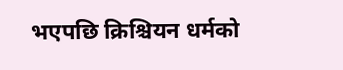भएपछि क्रिश्चियन धर्मको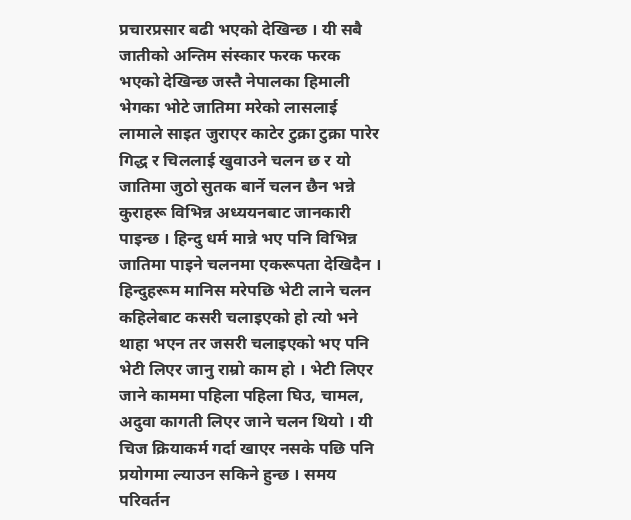प्रचारप्रसार बढी भएको देखिन्छ । यी सबै जातीको अन्तिम संस्कार फरक फरक भएको देखिन्छ जस्तै नेपालका हिमाली भेगका भोटे जातिमा मरेको लासलाई लामाले साइत जुराएर काटेर टुक्रा टुक्रा पारेर गिद्ध र चिललाई खुवाउने चलन छ र यो जातिमा जुठो सुतक बार्ने चलन छैन भन्ने कुराहरू विभिन्न अध्ययनबाट जानकारी पाइन्छ । हिन्दु धर्म मान्ने भए पनि विभिन्न जातिमा पाइने चलनमा एकरूपता देखिदैन ।
हिन्दुहरूम मानिस मरेपछि भेटी लाने चलन कहिलेबाट कसरी चलाइएको हो त्यो भने थाहा भएन तर जसरी चलाइएको भए पनि भेटी लिएर जानु राम्रो काम हो । भेटी लिएर जाने काममा पहिला पहिला घिउ, चामल, अदुवा कागती लिएर जाने चलन थियो । यी चिज क्रियाकर्म गर्दा खाएर नसके पछि पनि प्रयोगमा ल्याउन सकिने हुन्छ । समय परिवर्तन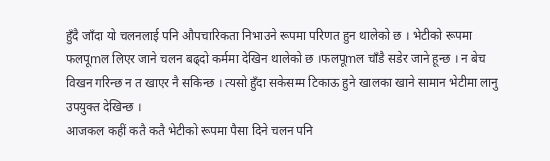हुँदै जाँदा यो चलनलाई पनि औपचारिकता निभाउने रूपमा परिणत हुन थालेको छ । भेटीको रूपमा फलपूmल लिएर जाने चलन बढ्दो कर्ममा देखिन थालेको छ ।फलपूmल चाँडै सडेर जाने हून्छ । न बेच विखन गरिन्छ न त खाएर नै सकिन्छ । त्यसो हुँदा सकेसम्म टिकाऊ हुने खालका खाने सामान भेटीमा लानु उपयुक्त देखिन्छ ।
आजकल कहीं कतै कतै भेटीको रूपमा पैसा दिने चलन पनि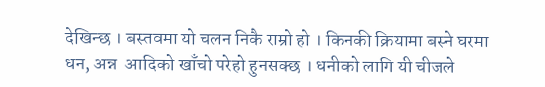देखिन्छ । बस्तवमा यो चलन निकै राम्रो हो । किनकी क्रियामा बस्ने घरमा धन, अन्न  आदिको खाँचो परेहो हुनसक्छ । धनीको लागि यी चीजले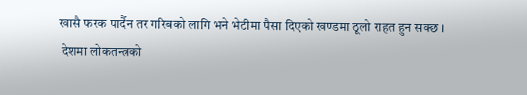खासै फरक पार्दैन तर गरिबको लागि भने भेटीमा पैसा दिएको खण्डमा ठूलो राहत हुन सक्छ ।
 देशमा लोकतन्त्रको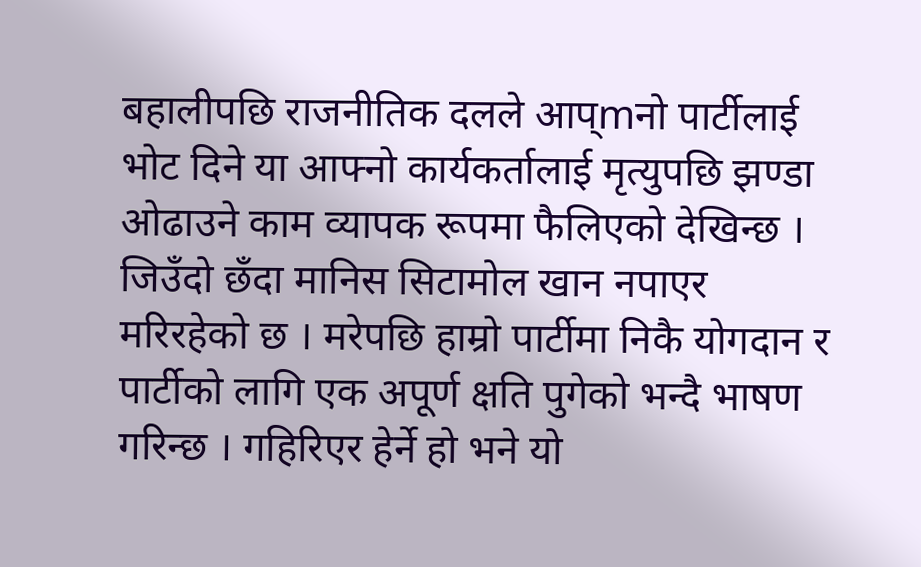बहालीपछि राजनीतिक दलले आप्mनो पार्टीलाई भोट दिने या आफ्नो कार्यकर्तालाई मृत्युपछि झण्डा ओढाउने काम व्यापक रूपमा फैलिएको देखिन्छ । जिउँदो छँदा मानिस सिटामोल खान नपाएर मरिरहेको छ । मरेपछि हाम्रो पार्टीमा निकै योगदान र पार्टीको लागि एक अपूर्ण क्षति पुगेको भन्दै भाषण गरिन्छ । गहिरिएर हेर्ने हो भने यो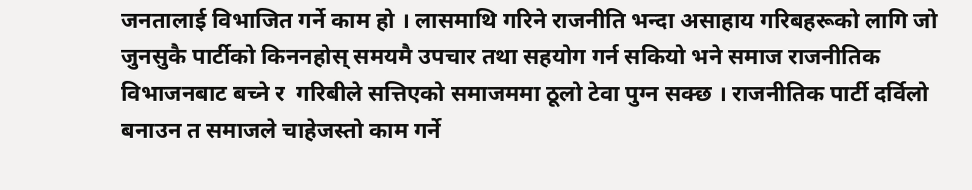जनतालाई विभाजित गर्ने काम हो । लासमाथि गरिने राजनीति भन्दा असाहाय गरिबहरूको लागि जो जुनसुकै पार्टीको किननहोस् समयमै उपचार तथा सहयोग गर्न सकियो भने समाज राजनीतिक विभाजनबाट बच्ने र  गरिबीले सत्तिएको समाजममा ठूलो टेवा पुग्न सक्छ । राजनीतिक पार्टी दर्विलो बनाउन त समाजले चाहेजस्तो काम गर्ने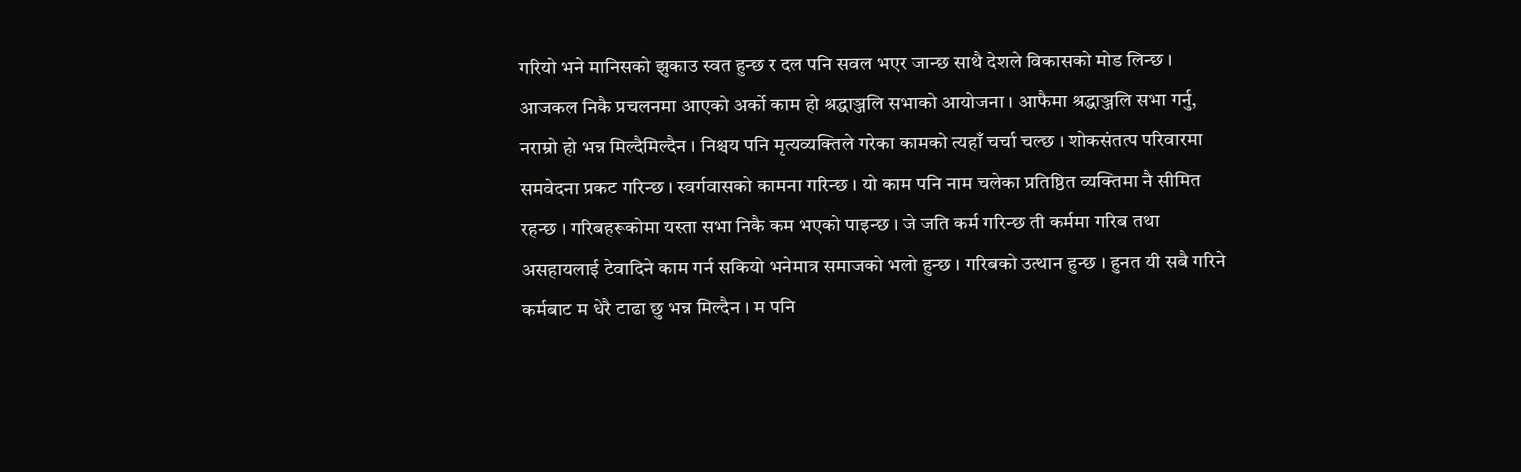गरियो भने मानिसको झुकाउ स्वत हुन्छ र दल पनि सवल भएर जान्छ साथै देशले विकासको मोड लिन्छ ।
आजकल निकै प्रचलनमा आएको अर्को काम हो श्रद्धाञ्जलि सभाको आयोजना । आफैमा श्रद्धाञ्जलि सभा गर्नु, नराम्रो हो भन्न मिल्दैमिल्दैन । निश्चय पनि मृत्यव्यक्तिले गरेका कामको त्यहाँ चर्चा चल्छ । शोकसंतत्प परिवारमा समवेदना प्रकट गरिन्छ । स्वर्गवासको कामना गरिन्छ । यो काम पनि नाम चलेका प्रतिष्ठित व्यक्तिमा नै सीमित रहन्छ । गरिबहरूकोमा यस्ता सभा निकै कम भएको पाइन्छ । जे जति कर्म गरिन्छ ती कर्ममा गरिब तथा असहायलाई टेवादिने काम गर्न सकियो भनेमात्र समाजको भलो हुन्छ । गरिबको उत्थान हुन्छ । हुनत यी सबै गरिने कर्मबाट म धेरै टाढा छु भन्न मिल्दैन । म पनि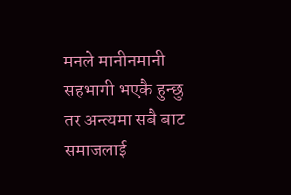मनले मानीनमानी सहभागी भएकै हुन्छु तर अन्त्यमा सबै बाट समाजलाई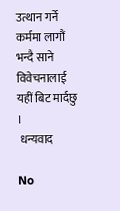उत्थान गर्ने कर्ममा लागौं भन्दै साने विवेचनालाई यहीं बिट मार्दछु ।
 धन्यवाद

No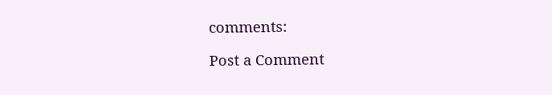comments:

Post a Comment